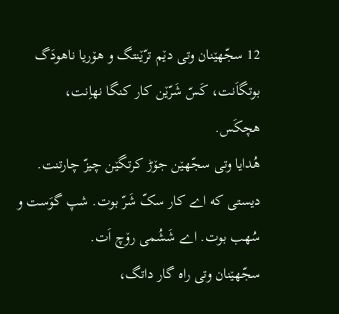12 سجّهێنان وتی دێم ترّێنتگ و هۆریا ناهودَگ بوتگاَنت، کَسّ شَرّێن کار کنگا نهاِنت، هچکَس.
هُدایا وتی سجّهێن جۆڑ کرتگێن چیزّ چارتنت. دیستی که اے کار سکّ شَرّ بوت. شپ گوَست و سُهب بوت. اے شَشُمی رۆچ اَت.
سجّهێنان وتی راه گار داتگ،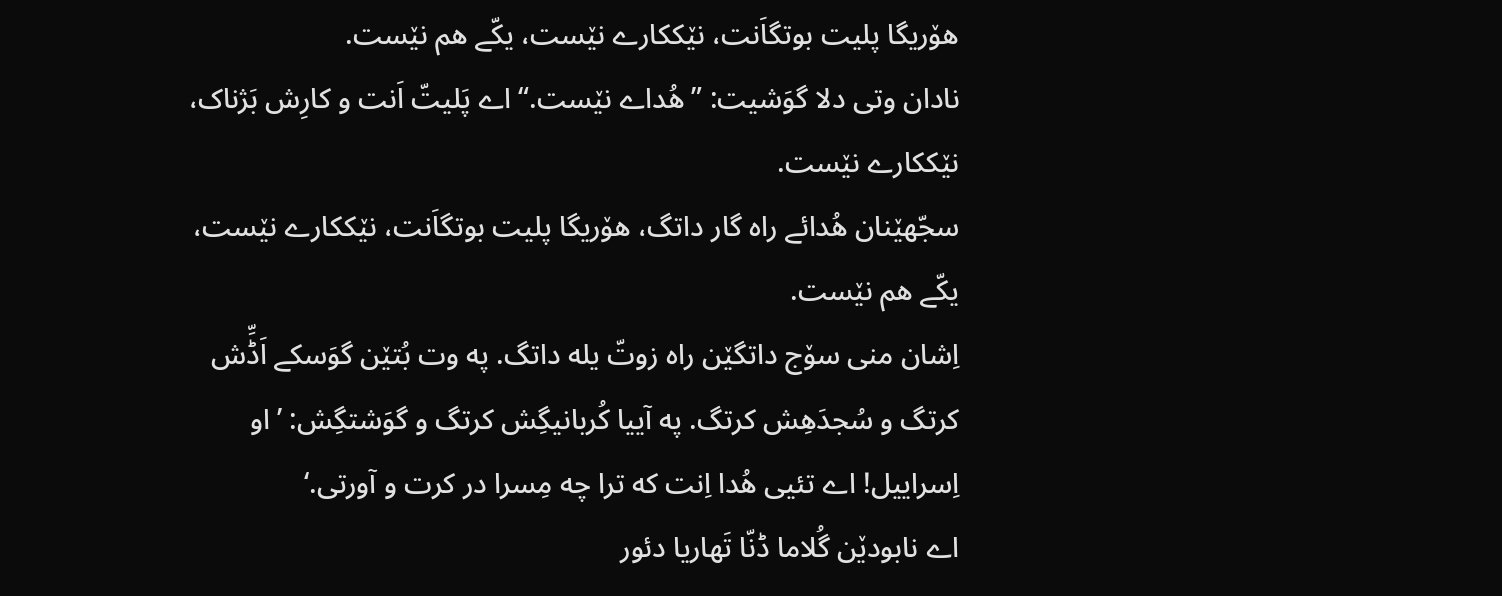هۆریگا پلیت بوتگاَنت، نێککارے نێست، یکّے هم نێست.
نادان وتی دلا گوَشیت: ”هُداے نێست.“ اے پَلیتّ اَنت و کارِش بَژناک، نێککارے نێست.
سجّهێنان هُدائے راه گار داتگ، هۆریگا پلیت بوتگاَنت، نێککارے نێست، یکّے هم نێست.
اِشان منی سۆج داتگێن راه زوتّ یله داتگ. په وت بُتێن گوَسکے اَڈِّش کرتگ و سُجدَهِش کرتگ. په آییا کُربانیگِش کرتگ و گوَشتگِش: ’او اِسراییل! اے تئیی هُدا اِنت که ترا چه مِسرا در کرت و آورتی.‘
اے نابودێن گُلاما ڈنّا تَهاریا دئور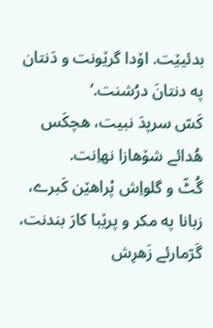بدئیێت. اۆدا گرێونت و دَنتان په دنتانَ درُشنت.‘
کَسّ سرپدَ نبیت، هچکَس هُدائے شۆهازا نهاِنت.
گُٹّ و گلواِش پْراهێن کَبرے، زبانا په مکر و پرێبا کارَ بندنت، گَرّمارئے زَهرِش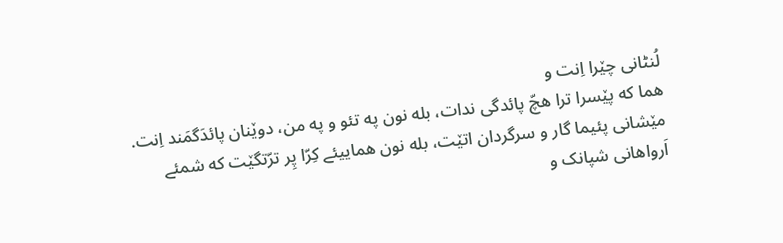لُنٹانی چێرا اِنت و
هما که پێسرا ترا هچّ پائدگی ندات، بله نون په تئو و په من، دوێنان پائدَگمَند اِنت.
مێشانی پئیما گار و سرگردان اتێت، بله نون هماییئے کِرّا پِر ترّتگێت که شمئے اَرواهانی شپانک و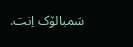سَمبالۆک اِنت.